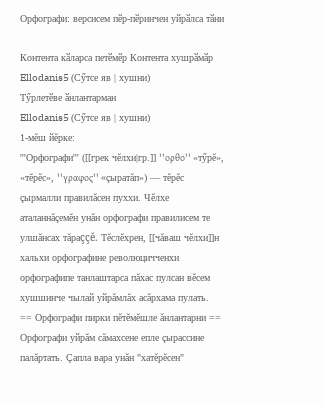Орфографи: версисем пӗр-пӗринчен уйрӑлса тӑни

Контента кӑларса петӗмӗр Контента хушрӑмӑр
Ellodanis5 (Сӳтсе яв | хушни)
Тӳрлетӗве ӑнлантарман
Ellodanis5 (Сӳтсе яв | хушни)
1-мĕш йĕрке:
'''Орфографи''' ([[грек чĕлхи|гр.]] ''ορθο'' «тӳрĕ», «тĕрĕс», ''γραφος'' «çыратăп») — тĕрĕс çырмалли правилăсен пуххи. Чĕлхе аталаннăçемĕн унăн орфографи правилисем те улшăнсах тăраççĕ. Тĕслĕхрен, [[чăваш чĕлхи]]н хальхи орфографине революцичченхи орфографипе танлаштарса пăхас пулсан вĕсем хушшинче чылай уйрăмлăх асăрхама пулать.
== Орфографи пирки пĕтĕмĕшле ăнлантарни ==
Орфографи уйрăм сăмахсене епле çырассине палăртать. Çапла вара унăн "хатĕрĕсен"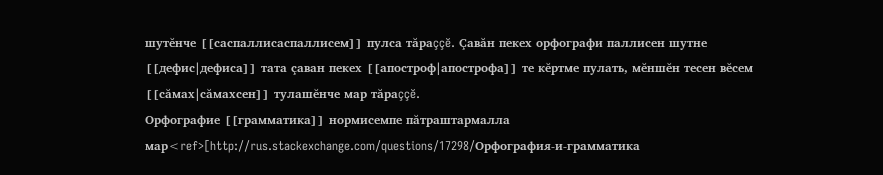шутĕнче [[саспаллисаспаллисем]] пулса тăраççĕ. Çавăн пекех орфографи паллисен шутне [[дефис|дефиса]] тата çаван пекех [[апостроф|апострофа]] те кĕртме пулать, мĕншĕн тесен вĕсем [[сăмах|сăмахсен]] тулашĕнче мар тăраççĕ.
Орфографие [[грамматика]] нормисемпе пăтраштармалла мар<ref>[http://rus.stackexchange.com/questions/17298/Орфография-и-грамматика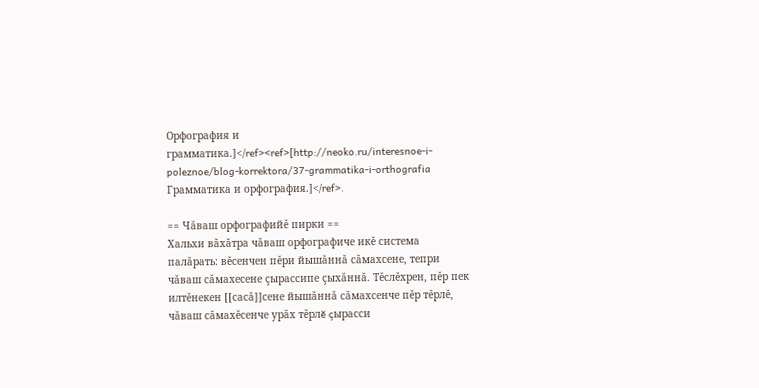Орфография и грамматика.]</ref><ref>[http://neoko.ru/interesnoe-i-poleznoe/blog-korrektora/37-grammatika-i-orthografia Грамматика и орфография.]</ref>.

== Чăваш орфографийĕ пирки ==
Хальхи вăхăтра чăваш орфографиче икĕ система палăрать: вĕсенчен пĕри йышăннă сăмахсене, тепри чăваш сăмахесене çырассипе çыхăннă. Тĕслĕхрен, пĕр пек илтĕнекен [[сасă]]сене йышăннă сăмахсенче пĕр тĕрлĕ, чăваш сăмахĕсенче урăх тĕрлĕ çырасси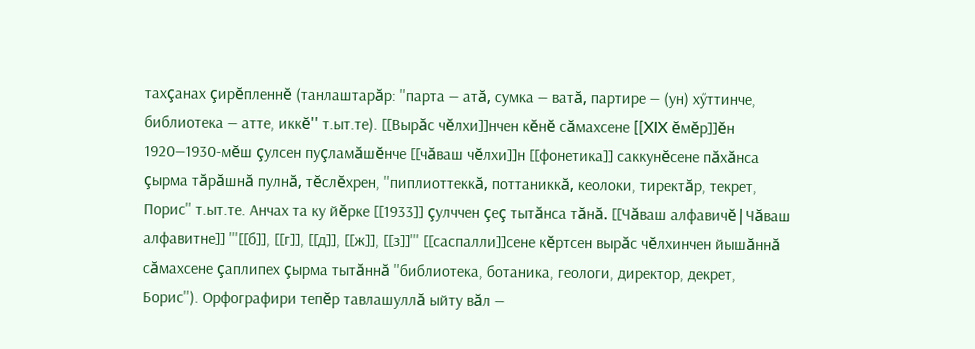тахçанах çирĕпленнĕ (танлаштарăр: ''парта — атă, сумка — ватă, партире — (ун) хӳттинче, библиотека — атте, иккĕ'' т.ыт.те). [[Вырăс чĕлхи]]нчен кĕнĕ сăмахсене [[XIX ĕмĕр]]ĕн 1920—1930-мĕш çулсен пуçламăшĕнче [[чăваш чĕлхи]]н [[фонетика]] саккунĕсене пăхăнса çырма тăрăшнă пулнă, тĕслĕхрен, ''пиплиоттеккă, поттаниккă, кеолоки, тиректăр, текрет, Порис'' т.ыт.те. Анчах та ку йĕрке [[1933]] çулччен çеç тытăнса тăнă. [[Чăваш алфавичĕ|Чăваш алфавитне]] '''[[б]], [[г]], [[д]], [[ж]], [[з]]''' [[саспалли]]сене кĕртсен вырăс чĕлхинчен йышăннă сăмахсене çаплипех çырма тытăннă ''библиотека, ботаника, геологи, директор, декрет, Борис''). Орфографири тепĕр тавлашуллă ыйту вăл —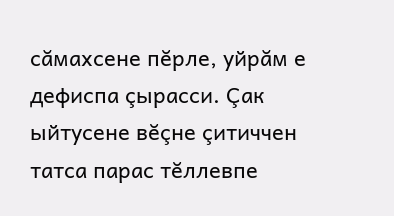сăмахсене пĕрле, уйрăм е дефиспа çырасси. Çак ыйтусене вĕçне çитиччен татса парас тĕллевпе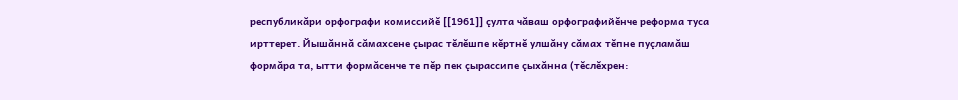республикăри орфографи комиссийĕ [[1961]] çулта чăваш орфографийĕнче реформа туса ирттерет. Йышăннă сăмахсене çырас тĕлĕшпе кĕртнĕ улшăну сăмах тĕпне пуçламăш формăра та, ытти формăсенче те пĕр пек çырассипе çыхăнна (тĕслĕхрен: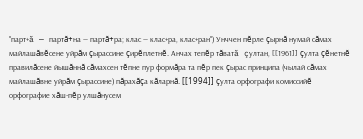''парт+ă — партă+на — партă+ра; клас — клас+ра, клас+ран'') Унччен пĕрле çырнă нумай сăмах майлашăвĕсене уйрăм çырассине çирĕплетнĕ. Анчах тепĕр тăватă çултан, [[1961]] çулта çĕнетнĕ правилăсене йышăннă сăмахсен тĕпне пур формăра та пĕр пек çырас принципа (чылай сăмах майлашăвне уйрăм çырассине) пăрахăçа кăларнă. [[1994]] çулта орфографи комиссийĕ орфографие хăш-пĕр улшăнусем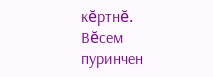кĕртнĕ. Вĕсем пуринчен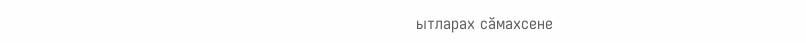ытларах сăмахсене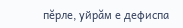пĕрле, уйрăм е дефиспа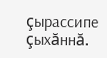çырассипе çыхăннă.